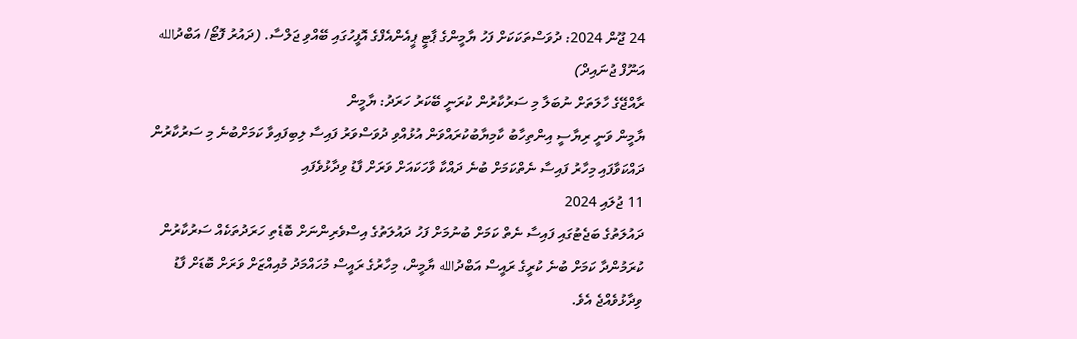24 ޖޫން 2024: ދުވަސްތަކަކަށް ފަހު ޔާމީންގެ ޕާޓީ ޕީއެންއެފްގެ އޮފީހުގައި ބޭއްވި ޖަލްސާ. (ދައުރު ފޮޓޯ/ އަބްދުالله އަނޫފް ޖުނައިދް)
ރާއްޖޭގެ ހާލަތަށް ނުބަލާ މި ސަރުކާރުން ކުރަނީ ބޭކަރު ހަރަދު: ޔާމީން
ޔާމީން ވަނީ ރިޔާސީ އިންތިހާބު ކާމިޔާބުކުރައްވަން އުޅުއްވި ދުވަސްވަރު ފައިސާ ލިބިފައިވާ ކަމަށްބުނެ މި ސަރުކާރުން ދައްކަވާފައި މިހާރު ފައިސާ ނެތްކަމަށް ބުނެ ދައްކާ ވާހަކައަށް ވަރަށް ފާޑު ވިދާޅުވެފައި
11 ޖުލައި 2024
ދައުލަތުގެ ބަޖެޓުގައި ފައިސާ ނެތް ކަމަށް ބުނުމަށް ފަހު ދައުލަތުގެ އިސްވެރިންނަށް ބޮޑެތި ހަރަދުތަކެއް ސަރުކާރުން ކުރަމުންދާ ކަމަށް ބުނެ ކުރީގެ ރައީސް އަބްދުالله ޔާމީން، މިހާރުގެ ރައީސް މުހައްމަދު މުއިއްޒަށް ވަރަށް ބޮޑަށް ފާޑު ވިދާޅުވެއްޖެ އެވެ.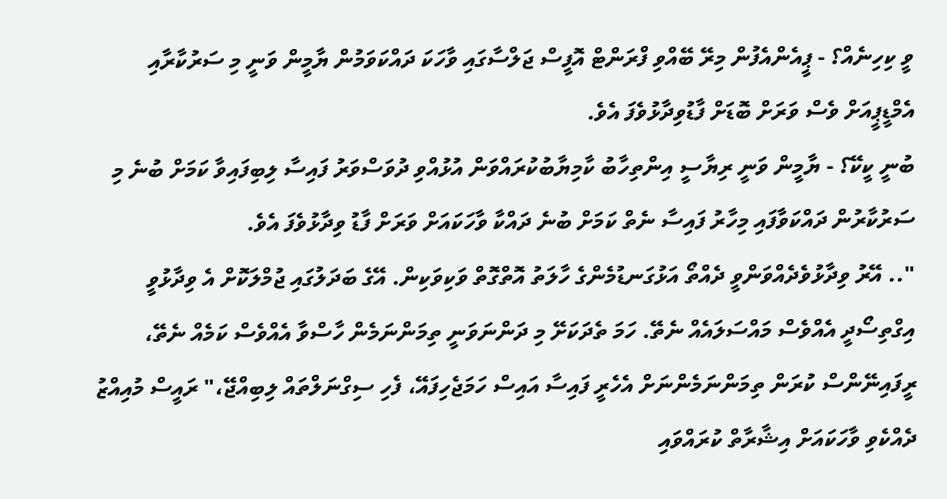ވީ ކިހިނެއް؟ - ޕީއެންއެފުން މިރޭ ބޭއްވި ފްރަންޓް އޮފީސް ޖަލްސާގައި ވާހަކަ ދައްކަވަމުން ޔާމީން ވަނީ މި ސަރުކާރާއި އެމްޑީޕީއަށް ވެސް ވަރަށް ބޮޑަށް ފާޑުވިދާޅުވެފަ އެވެ.
ބުނީ ކީކޭ؟ - ޔާމީން ވަނީ ރިޔާސީ އިންތިހާބު ކާމިޔާބުކުރައްވަން އުޅުއްވި ދުވަސްވަރު ފައިސާ ލިބިފައިވާ ކަމަށް ބުނެ މި ސަރުކާރުން ދައްކަވާފައި މިހާރު ފައިސާ ނެތް ކަމަށް ބުނެ ދައްކާ ވާހަކައަށް ވަރަށް ފާޑު ވިދާޅުވެފަ އެވެ.
".. އޭރު ވިދާޅުވެދެއްވަންވީ ދެއްތޯ އަޅުގަނޑުމެންގެ ހާލަތު އޮތްގޮތް ވަކިވަކިން. އޭގެ ބަދަލުގައި ޖުމްލަކޮށް އެ ވިދާޅުވީ އިގްތިސޯދީ އެއްވެސް މައްސަލައެއް ނެތޭ. ހަމަ ތެދަކަށޭ މި ދަންނަވަނީ ތިމަންނަމެން ހާސްވާ އެއްވެސް ކަމެއް ނެތޭ، ރީފައިނޭންސް ކުރަން ތިމަންނަމެންނަށް އެހެރީ ފައިސާ އައިސް ހަމަޖެހިފައޭ، ފެހި ސިގްނަލްތައް ލިބިއްޖޭ،" ރައީސް މުއިއްޒު ދެއްކެވި ވާހަކައަށް އިޝާރާތް ކުރައްވައި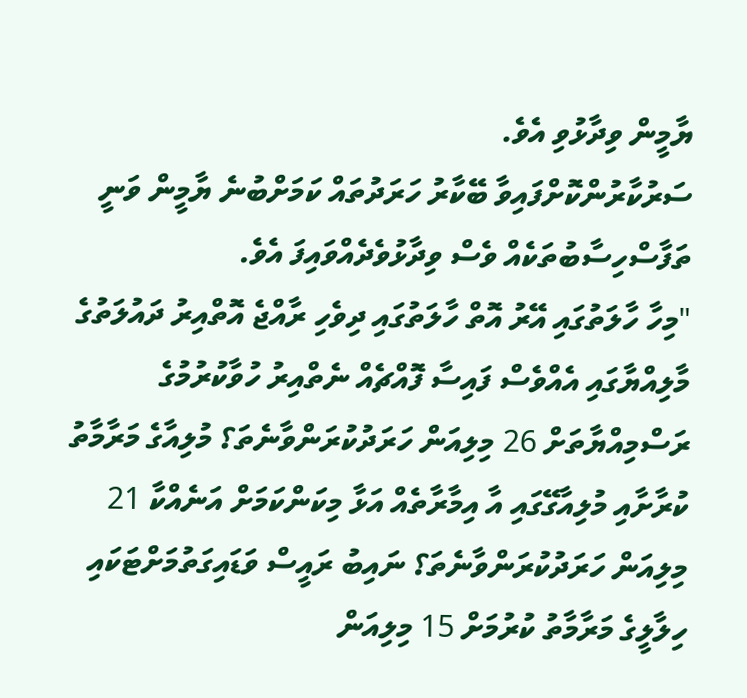ޔާމީން ވިދާޅުވި އެވެ.
ސަރުކާރުންކޮށްފައިވާ ބޭކާރު ހަރަދުތައް ކަމަށްބުނެ ޔާމީން ވަނީ ތަފާސްހިސާބުތަކެއް ވެސް ވިދާޅުވެދެއްވައިފަ އެވެ.
"މިހާ ހާލަތުގައި އޭރު އޮތް ހާލަތުގައި ދިވެހި ރާއްޖެ އޮތްއިރު ދައުލަތުގެ މާލިއްޔާގައި އެއްވެސް ފައިސާ ފޮއްޗެއް ނެތްއިރު ހުވާކުރުމުގެ ރަސްމިއްޔާތަށް 26 މިލިއަން ހަރަދުކުރަންވާނެތަ؟ މުލިއާގެ މަރާމާތު ކުރާށާއި މުލިއާގޭގައި އާ އިމާރާތެއް އަޅާ މިކަންކަމަށް އަނެއްކާ 21 މިލިއަން ހަރަދުކުރަންވާނެތަ؟ ނައިބު ރައީސް ވަޑައިގަތުމަށްޓަކައި ހިލާލީގެ މަރާމާތު ކުރުމަށް 15 މިލިއަން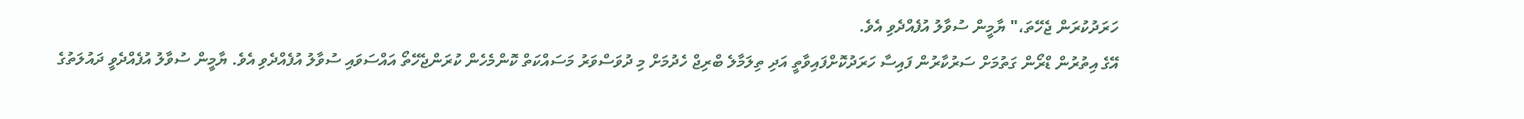ހަރަދުކުރަން ޖެހޭތަ،" ޔާމީން ސުވާލު އުފެއްދެވި އެވެ.
އޭގެ އިތުރުން ޑްރޯން ގަތުމަށް ސަރުކާރުން ފައިސާ ހަރަދުކޮށްފައިވާތީ އަދި ތިލަމާލެ ބްރިޖް ހެދުމަށް މި ދުވަސްވަރު މަސައްކަތް ކޮންމެހެން ކުރަންޖެހޭތޯ އައްސަވައި ސުވާލު އުފެއްދެވި އެވެ. ޔާމީން ސުވާލު އުފެއްދެވީ ދައުލަތުގެ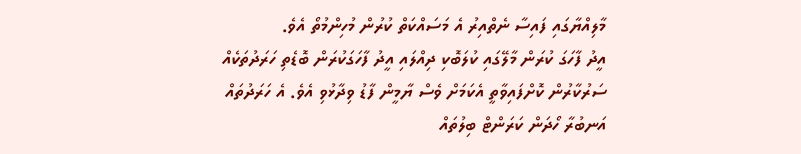މާލިއްޔާގައި ފައިސާ ނެތްއިރު އެ މަސައްކަތް ކުރުން މުހިންމުތޯ އެވެ.
އީދު ފާހަގަ ކުރަން މާލޭގައި ކުލަބޮކި ދިއްލައި އީދު ފާހަގަކުރަން ބޮޑެތި ހަރަދުތަކެއް ސަރުކާރުން ކޮށްފައިވާތީ އެކަމަށް ވެސް ޔާމީން ފާޑު ވިދާޅުވި އެވެ. އެ ހަރަދުތައް އަނބުރާ ހޯދަން ކަރަންޓް ބިލުތައް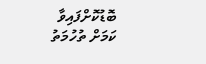ބޮޑުކޮށްފައިވާ ކަމަށް ތުހުމަތު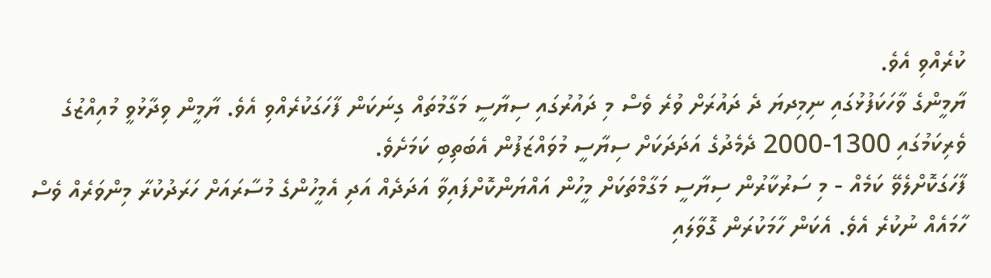ކުރެއްވި އެވެ.
ޔާމީންގެ ވާހަކަފުޅުގައި ނިމިދޔަ ދެ ދައުރަށް ވުރެ ވެސް މި ދައުރުގައި ސިޔާސީ މަގާމުތައް ގިނަކަން ފާހަގަކުރެއްވި އެވެ. ޔާމީން ވިދާޅުވީ މުއިއްޒުގެ ވެރިކަމުގައި 1300-2000 ދެމެދުގެ އަދަދަކަށް ސިޔާސީ މުވައްޒަފުން އެބަތިބި ކަމަށެވެ.
ފާހަގަކޮށްލެވޭ ކަމެއް - މި ސަރުކާރުން ސިޔާސީ މަގާމްތަކަށް މީހުން އައްޔަންކޮށްފައިވާ އަދަދެއް އަދި އެމީހުންގެ މުސާރައަށް ހަރަދުކުރާ މިންވަރެއް ވެސް ހާމައެއް ނުކުރެ އެވެ. އެކަން ހާމަކުރަން ގޮވާލައި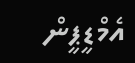އެމްޑީޕީން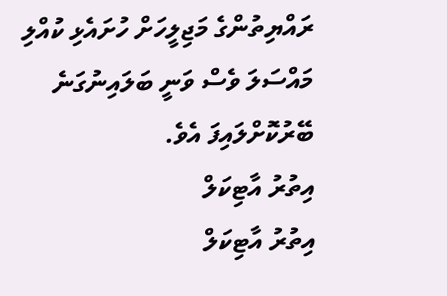ރައްޔިތުންގެ މަޖިލީހަށް ހުށައެޅި ކުއްލި މައްސަލަ ވެސް ވަނީ ބަލައިނުގަނެ ބޭރުކޮށްލައިފަ އެވެ.
އިތުރު އާޓިކަލް
އިތުރު އާޓިކަލް